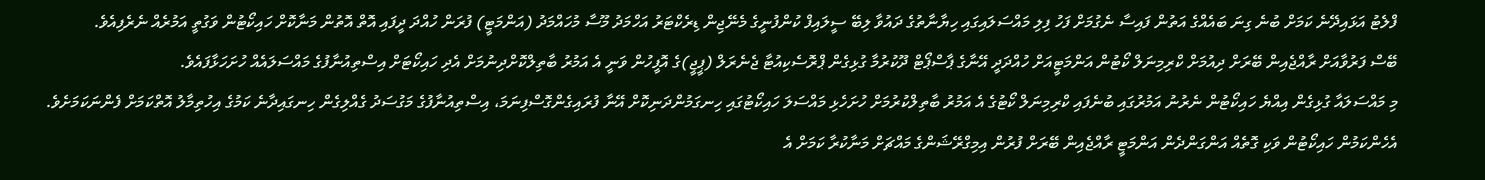ފްލެޓު އަޅައިދޭނެ ކަމަށް ބުނެ ގިނަ ބައެއްގެ އަތުން ފައިސާ ނެގުމަށް ފަހު ފިލި މައްސަލައިގައި ހިޔާނާތުގެ ދައުވާ ލިބޭ ސީލައިފް ކުންފުނީގެ މެނޭޖިން ޑިރެކްޓަރު އަހްމަދު މޫސާ މުހައްމަދު (އަންމަޓީ) ފުރަން ހުއްދަ ދީފައި އޮތް އޮތުން މަނާކޮށް ހައިކޯޓުން ވަގުތީ އަމުރެއް ނެރެފިއެވެ.
ބޭސް ފަރުވާއަށް ރާއްޖެއިން ބޭރަށް ދިއުމަށް ކްރިމިނަލް ކޯޓުން އަންމަޓީއަށް ހުއްދަދީ އޭނާގެ ޕާސްޕޯޓް ދޫކުރުމާ ގުޅިގެން ޕްރޮސެކިއުޓާ ޖެނެރަލް (ޕީޖީ)ގެ އޮފީހުން ވަނީ އެ އަމުރު ބާތިލްކޮށްދިނުމަށް އެދި ހައިކޯޓަށް އިސްތިއުނާފުގެ މައްސަލައެއް ހުށަހަޅާފައެވެ.
މި މައްސަލައާ ގުޅިގެން އިއްޔެ ހައިކޯޓުން ނެރުނު އަމުރުގައި ބުނެފައި ކްރިމިނަލް ކޯޓުގެ އެ އަމުރު ބާތިލްކުރުމަށް ހުށަހެޅި މައްސަލަ ހައިކޯޓުގައި ހިނގަމުންދަނިކޮށް އޭނާ ފުރައިގެންގޮސްފިނަމަ، އިސްތިއުނާފުގެ މަގުސަދު ގެއްލިގެން ހިނގައިދާނެ ކަމުގެ އިހުތިމާލު އޮތްކަމަށް ފެންނަކަމަށެވެ. އެހެންކަމުން ހައިކޯޓުން ވަކި ގޮތެއް އަންގަންދެން އަންމަޓީ ރާއްޖެއިން ބޭރަށް ފުރުން އިމިގްރޭޝަންގެ މައްޗަށް މަނާކުރާ ކަމަށް އެ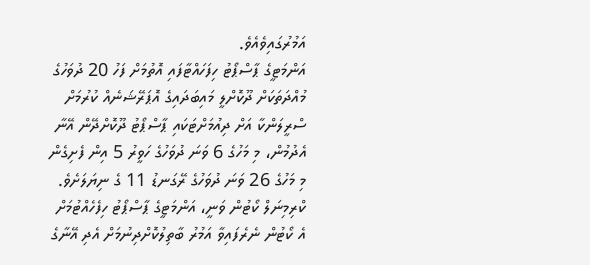އަމުރުގައިވެއެވެ.
އަންމަޓީގެ ޕާސްޕޯޓު ހިފަހައްޓާފައި އޮތުމަށް ފަހު 20 ދުވަހުގެ މުއްދަތަކަށް ދޫކޮށްލީ މައިބަދައިގެ އޮޕަރޭޝަނެއް ކުރުމަށް ސްރީލަންކާ އަށް ދިއުމަށްޓަކައި ޕާސްޕޯޓު ދޫކޮށްދޭން އޭނާ އެދުމުން، މި މަހުގެ 6 ވަނަ ދުވަހުގެ ހަވީރު 5 އިން ފެށިގެން މި މަހުގެ 26 ވަނަ ދުވަހުގެ ރޭގަނޑު 11 ގެ ނިޔަލަށެވެ.
ކްރިމިނަލް ކޯޓުން ވަނީ، އަންމަޓީގެ ޕާސްޕޯޓު ހިފެހެއްޓުމަށް އެ ކޯޓުން ނެރެފައިވާ އަމުރު ބާތިލުކޮށްދިނުމަށް އެދި އޭނާގެ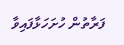ފަރާތުން ހުށަހަޅާފައިވާ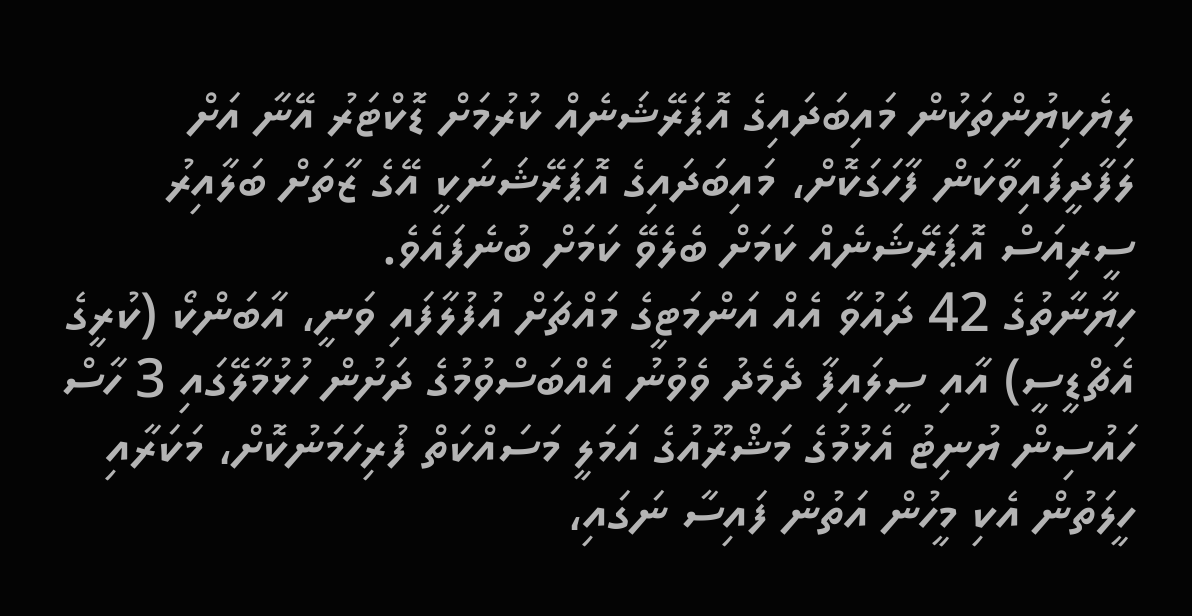ލިޔެކިޔުންތަކުން މައިބަދައިގެ އޮޕަރޭޝަނެއް ކުރުމަށް ޑޮކްޓަރު އޭނާ އަށް ލަފާދީފައިވާކަން ފާހަގަކޮށް، މައިބަދައިގެ އޮޕަރޭޝަނަކީ އޭގެ ޒާތަށް ބަލާއިރު ސީރިއަސް އޮޕަރޭޝަނެއް ކަމަށް ބެލެވޭ ކަމަށް ބުނެފައެވެ.
ހިޔާނާތުގެ 42 ދައުވާ އެއް އަންމަޓީގެ މައްޗަށް އުފުލާފައި ވަނީ، އާބަންކޯ (ކުރީގެ އެޗްޑީސީ) އާއި ސީލައިފާ ދެމެދު ވެވުނު އެއްބަސްވުމުގެ ދަށުން ހުޅުމާލޭގައި 3 ހާސް ހައުސިން ޔުނިޓު އެޅުމުގެ މަޝްރޫއުގެ އަމަލީ މަސައްކަތް ފުރިހަމަނުކޮށް، މަކަރާއި ހީލަތުން އެކި މީހުން އަތުން ފައިސާ ނަގައި،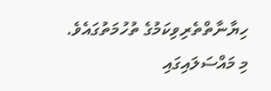ހިޔާނާތްތެރިވިކަމުގެ ތުހުމަތުގައެވެ.
މި މައްސަލައިގައި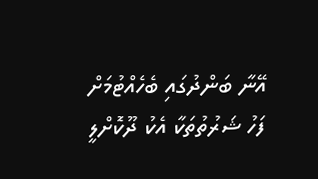އޭނާ ބަންދުގައި ބެހެއްޓުމަށް ފަހު ޝަރުތުތަކާ އެކު ދޫކޮށްލީ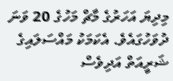މިދިޔަ އަހަރުގެ މާޗް މަހުގެ 20 ވަނަ ދުވަހުގައެވެ. އެކަމަކު މައްސަލައިގެ ޝަރީއަތް އަދިވެސް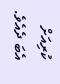ކުރިއަށް އެބަ ދެއެވެ.